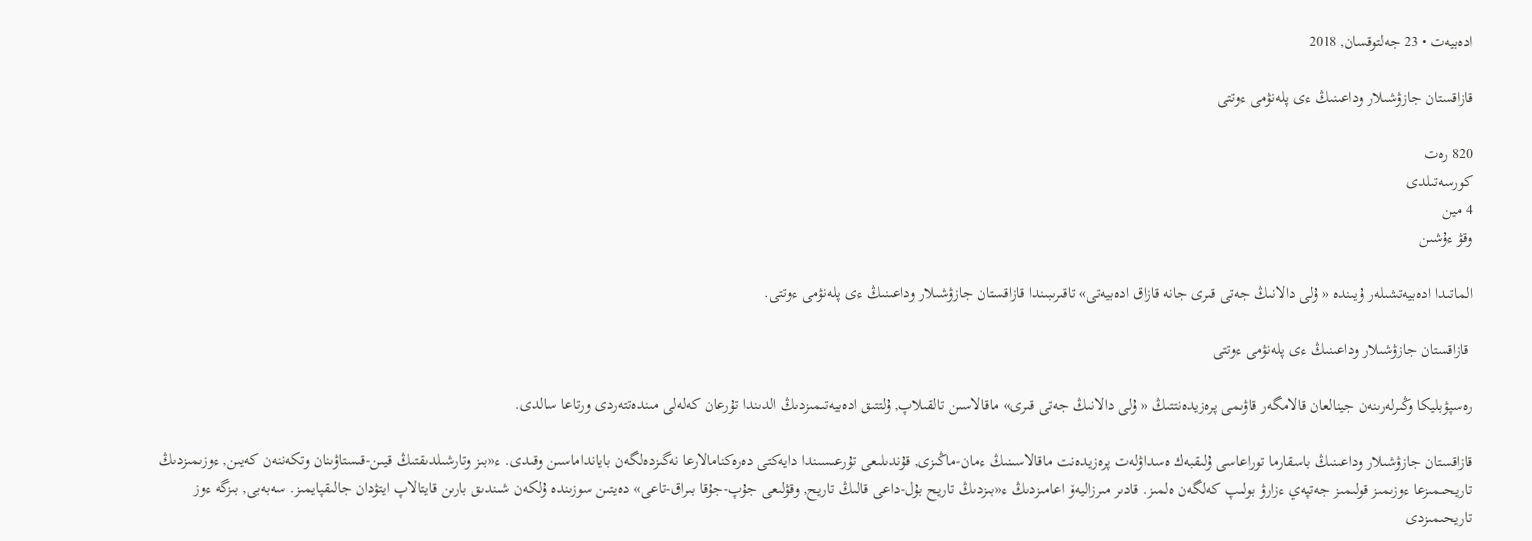ادەبيەت • 23 جەلتوقسان, 2018

قازاقستان جازۋشىلار وداعىنىڭ ءى پلەنۋمى ءوتتى

820 رەت
كورسەتىلدى
4 مين
وقۋ ءۇشىن

الماتىدا ادەبيەتشىلەر ۇيىندە « ۇلى دالانىڭ جەتى قىرى جانە قازاق ادەبيەتى» تاقىرىبىندا قازاقستان جازۋشىلار وداعىنىڭ ءى پلەنۋمى ءوتتى.

 قازاقستان جازۋشىلار وداعىنىڭ ءى پلەنۋمى ءوتتى

رەسپۋبليكا وڭىرلەرىنەن جينالعان قالامگەر قاۋىمى پرەزيدەنتتىڭ « ۇلى دالانىڭ جەتى قىرى» ماقالاسىن تالقىلاپ, ۇلتتىق ادەبيەتىمىزدىڭ الدىندا تۇرعان كەلەلى مىندەتتەردى ورتاعا سالدى.

قازاقستان جازۋشىلار وداعىنىڭ باسقارما توراعاسى ۇلىقبەك ەسداۋلەت پرەزيدەنت ماقالاسىنىڭ ءمان-ماڭىزى, قۇندىلىعى تۇرعىسىندا دايەكتى دەرەكنامالارعا نەگىزدەلگەن بايانداماسىن وقىدى. ء«بىز وتارشىلدىقتىڭ قيىن-قىستاۋىنان وتكەننەن كەيىن, ءوزىمىزدىڭ تاريحىمىزعا ءوزىمىز قولىمىز جەتپەي ءزارۋ بولىپ كەلگەن ەلمىز. قادىر مىرزاليەۆ اعامىزدىڭ ء«بىزدىڭ تاريح بۇل-داعى قالىڭ تاريح, وقۋلىعى جۇپ-جۇقا بىراق-تاعى» دەيتىن سوزىندە ۇلكەن شىندىق بارىن قايتالاپ ايتۋدان جالىقپايمىز. سەبەبى, بىزگە ءوز تاريحىمىزدى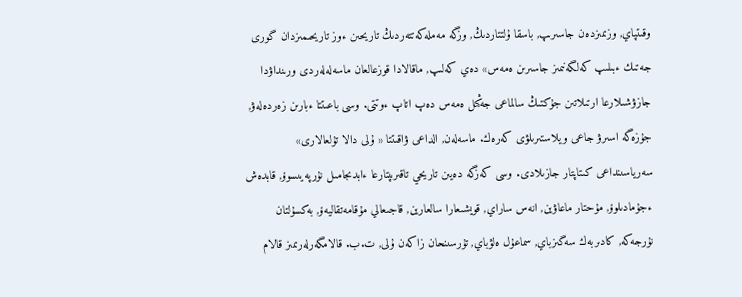وقىتپاي, وزىمىزدەن جاسىرىپ, باسقا ۇلتتاردىڭ, وزگە مەملەكەتتەردىڭ تاريحىن ءوز تاريحىمىزدان گورى جەتىك ءبىلىپ كەلگەنىمىز جاسىرىن ەمەس» دەي كەلىپ, ماقالادا قوزعالعان ماسەلەلەردى ورىنداۋدا جازۋشىلارعا ارتىلاتىن جۇكتىڭ سالماعى جەڭىل ەمەس دەپ اتاپ ءوتتى. وسى باعىتتا ءبارىن زەردەلەۋ, جۇزەگە اسىرۋ جاعى ويلاستىرىلۋى كەرەك. ماسەلەن, الداعى ۋاقىتتا « ۇلى دالا تۇلعالارى» سەرياسىنداعى كىتاپتار جازىلادى. وسى كەزگە دەيىن تاريحي تاقىرىپتارعا ءابدىجامىل نۇرپەيىسوۆ, قابدەش ءجۇمادىلوۆ, مۇحتار ماعاۋين, انەس ساراي, قويشىعارا سالعارين, قاجىعالي مۇقامەتقاليەۆ, بەكسۇلتان نۇرجەكە, كادىربەك سەگىزباي, سماعۇل ەلۋباي, تۇرسىنحان زاكەن ۇلى, ت.ب. قالامگەرلەرىمىز قالام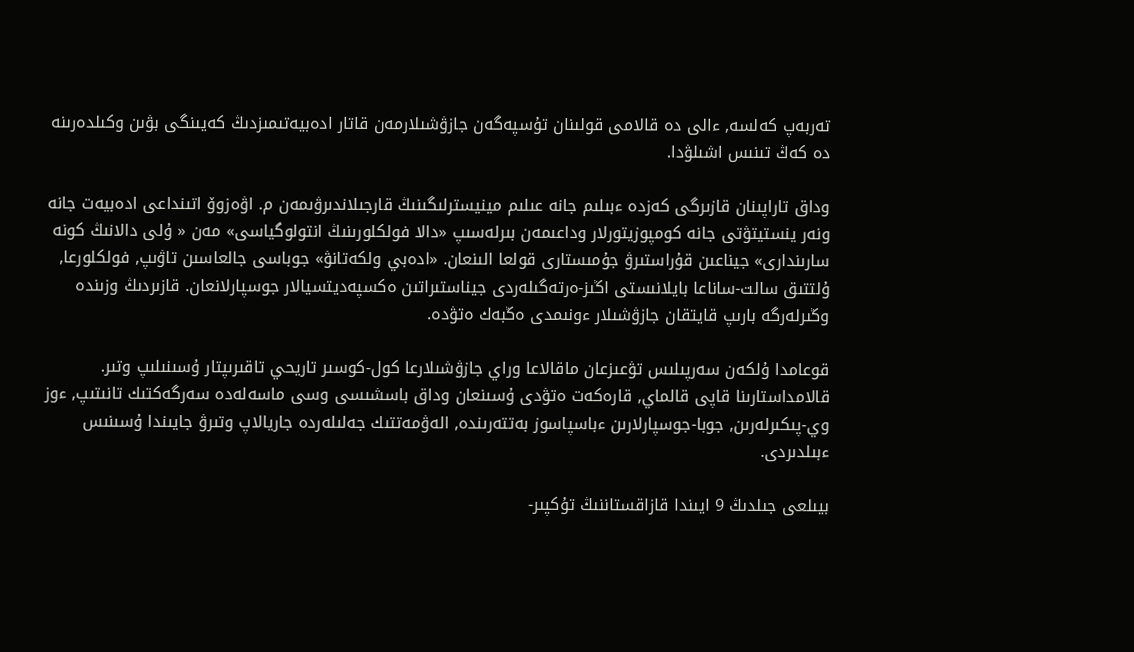تەربەپ كەلسە, ءالى دە قالامى قولىنان تۇسپەگەن جازۋشىلارمەن قاتار ادەبيەتىمىزدىڭ كەيىنگى بۋىن وكىلدەرىنە دە كەڭ تىنىس اشىلۋدا.

وداق تاراپىنان قازىرگى كەزدە ءبىلىم جانە عىلىم مينيسترلىگىنىڭ قارجىلاندىرۋىمەن م. اۋەزوۆ اتىنداعى ادەبيەت جانە ونەر ينستيتۋتى جانە كومپوزيتورلار وداعىمەن بىرلەسىپ «دالا فولكلورىنىڭ انتولوگياسى» مەن « ۇلى دالانىڭ كونە سارىندارى» جيناعىن قۇراستىرۋ جۇمىستارى قولعا الىنعان. «ادەبي ولكەتانۋ» جوباسى جالعاسىن تاۋىپ, فولكلورعا, ۇلتتىق سالت-ساناعا بايلانىستى اڭىز-ەرتەگىلەردى جيناستىراتىن ەكسپەديتسيالار جوسپارلانعان. قازىردىڭ وزىندە وڭىرلەرگە بارىپ قايتقان جازۋشىلار ءونىمدى ەڭبەك ەتۋدە.

قوعامدا ۇلكەن سەرپىلىس تۋعىزعان ماقالاعا وراي جازۋشىلارعا كول-كوسىر تاريحي تاقىرىپتار ۇسىنىلىپ وتىر. قالامداستارىنا قاپى قالماي, قارەكەت ەتۋدى ۇسىنعان وداق باسشىسى وسى ماسەلەدە سەرگەكتىك تانىتىپ, ءوز وي-پىكىرلەرىن, جوبا-جوسپارلارىن ءباسپاسوز بەتتەرىندە, الەۋمەتتىك جەلىلەردە جاريالاپ وتىرۋ جايىندا ۇسىنىس ءبىلدىردى.

بيىلعى جىلدىڭ 9 ايىندا قازاقستاننىڭ تۇكپىر-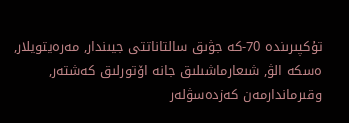تۇكپىرىندە 70-كە جۋىق سالتاناتتى جيىندار, مەرەيتويلار, ەسكە الۋ, شىعارماشىلىق جانە اۆتورلىق كەشتەر, وقىرماندارمەن كەزدەسۋلەر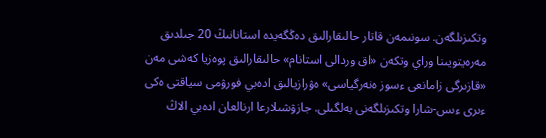وتكىزىلگەن. سونىمەن قاتار حالىقارالىق دەڭگەيدە استانانىڭ 20 جىلدىق مەرەيتويىنا وراي وتكەن «اق وردالى استانام» حالىقارالىق پوەزيا كەشى مەن «قازىرگى زامانعى ءسوز ەنەرگياسى» ەۋرازيالىق ادەبي فورۋمى سياقتى ەكى ءىرى ءىس-شارا وتكىزىلگەنى بەلگىلى. جازۋشىلارعا ارنالعان ادەبي الاڭ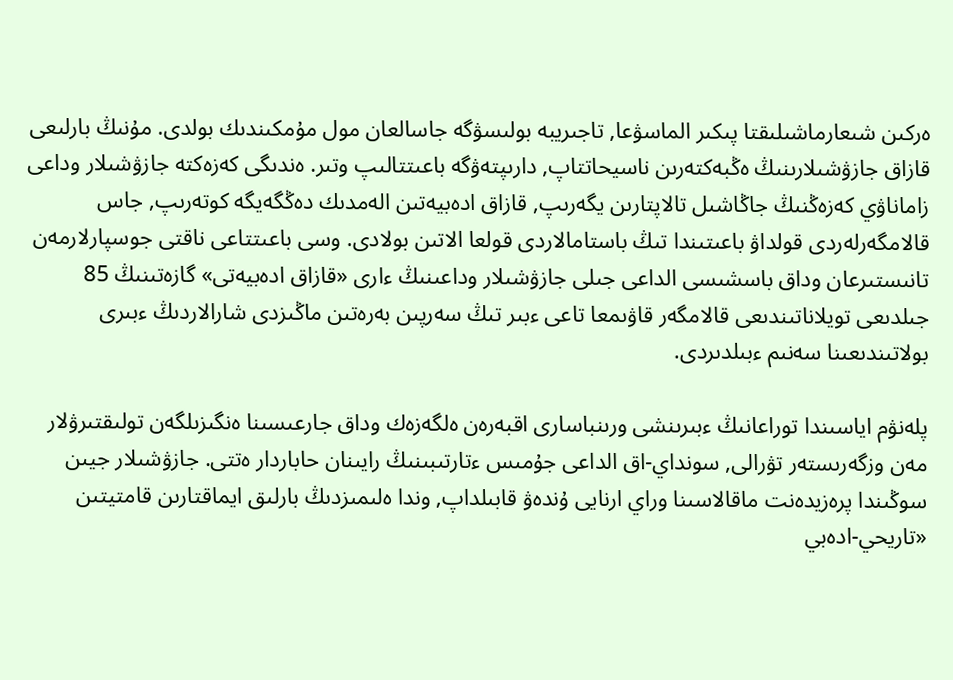ەركىن شىعارماشىلىقتا پىكىر الماسۋعا, تاجىريبە بولىسۋگە جاسالعان مول مۇمكىندىك بولدى. مۇنىڭ بارلىعى قازاق جازۋشىلارىنىڭ ەڭبەكتەرىن ناسيحاتتاپ, دارىپتەۋگە باعىتتالىپ وتىر. ەندىگى كەزەكتە جازۋشىلار وداعى زاماناۋي كەزەڭنىڭ جاڭاشىل تالاپتارىن يگەرىپ, قازاق ادەبيەتىن الەمدىك دەڭگەيگە كوتەرىپ, جاس قالامگەرلەردى قولداۋ باعىتىندا تىڭ باستامالاردى قولعا الاتىن بولادى. وسى باعىتتاعى ناقتى جوسپارلارمەن تانىستىرعان وداق باسشىسى الداعى جىلى جازۋشىلار وداعىنىڭ ءارى «قازاق ادەبيەتى» گازەتىنىڭ 85 جىلدىعى تويلاناتىندىعى قالامگەر قاۋىمعا تاعى ءبىر تىڭ سەرپىن بەرەتىن ماڭىزدى شارالاردىڭ ءبىرى بولاتىندىعىنا سەنىم ءبىلدىردى.

پلەنۋم اياسىندا توراعانىڭ ءبىرىنشى ورىنباسارى اقبەرەن ەلگەزەك وداق جارعىسىنا ەنگىزىلگەن تولىقتىرۋلار مەن وزگەرىستەر تۋرالى, سونداي-اق الداعى جۇمىس ءتارتىبىنىڭ رايىنان حاباردار ەتتى. جازۋشىلار جيىن سوڭىندا پرەزيدەنت ماقالاسىنا وراي ارنايى ۇندەۋ قابىلداپ, وندا ەلىمىزدىڭ بارلىق ايماقتارىن قامتيتىن «تاريحي-ادەبي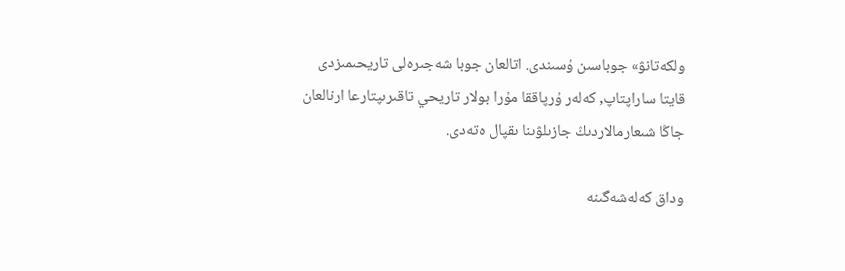ولكەتانۋ» جوباسىن ۇسىندى. اتالعان جوبا شەجىرەلى تاريحىمىزدى قايتا ساراپتاپ, كەلەر ۇرپاققا مۇرا بولار تاريحي تاقىرىپتارعا ارنالعان جاڭا شىعارمالاردىڭ جازىلۋىنا ىقپال ەتەدى.

وداق كەلەشەگىنە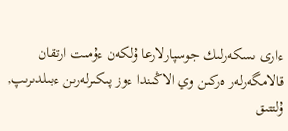ءارى ىسكەرلىك جوسپارلارعا ۇلكەن ءۇمىت ارتقان قالامگەرلەر ەركىن وي الاڭىندا ءوز پىكىرلەرىن ءبىلدىرىپ, ۇلتتىق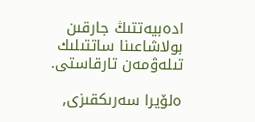ادەبيەتتىڭ جارقىن بولاشاعىنا ساتتىلىك تىلەۋمەن تارقاستى.

ەلۆيرا سەرىكقىزى,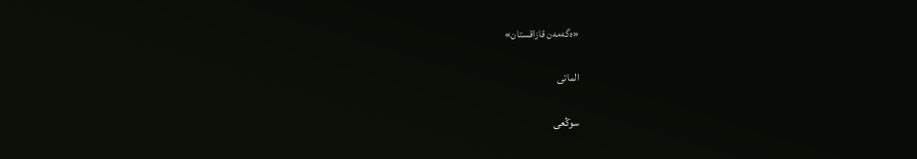«ەگەمەن قازاقستان»

الماتى

سوڭعى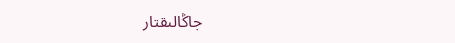جاڭالىقتار